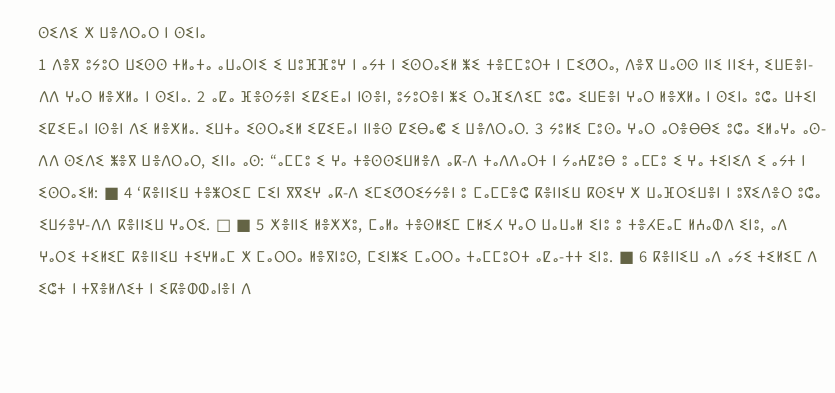ⵙⵉⴷⵉ ⵅ ⵡⴻⴷⵔⴰⵔ ⵏ ⵙⵉⵏⴰ
1 ⴷⴻⴳ ⵓⵢⵓⵔ ⵡⵉⵙⵙ ⵜⵍⴰⵜⴰ ⴰⵡⴰⵔⵏⵉ ⵉ ⵡⵓⴼⴼⵓⵖ ⵏ ⴰⵢⵜ ⵏ ⵉⵙⵔⴰⵉⵍ ⵥⵉ ⵜⴻⵎⵎⵓⵔⵜ ⵏ ⵎⵉⵚⵔⴰ, ⴷⴻⴳ ⵡⴰⵙⵙ ⵏⵏⵉ ⵏⵏⵉⵜ, ⵉⵡⴹⴻⵏ-ⴷⴷ ⵖⴰⵔ ⵍⴻⵅⵍⴰ ⵏ ⵙⵉⵏⴰ. 2 ⴰⵇⴰ ⴼⴻⵙⵢⴻⵏ ⵉⵇⵉⴹⴰⵏ ⵏⵙⴻⵏ, ⵓⵢⵓⵔⴻⵏ ⵥⵉ ⵔⴰⴼⵉⴷⵉⵎ ⵓⵛⴰ ⵉⵡⴹⴻⵏ ⵖⴰⵔ ⵍⴻⵅⵍⴰ ⵏ ⵙⵉⵏⴰ ⵓⵛⴰ ⵡⵜⵉⵏ ⵉⵇⵉⴹⴰⵏ ⵏⵙⴻⵏ ⴷⵉ ⵍⴻⵅⵍⴰ. ⵉⵡⵜⴰ ⵉⵙⵔⴰⵉⵍ ⵉⵇⵉⴹⴰⵏ ⵏⵏⴻⵙ ⵇⵉⴱⴰⵞ ⵉ ⵡⴻⴷⵔⴰⵔ. 3 ⵢⵓⵍⵉ ⵎⵓⵙⴰ ⵖⴰⵔ ⴰⵔⴻⴱⴱⵉ ⵓⵛⴰ ⵉⵍⴰⵖⴰ ⴰⵙ-ⴷⴷ ⵙⵉⴷⵉ ⵥⴻⴳ ⵡⴻⴷⵔⴰⵔ, ⵉⵏⵏⴰ ⴰⵙ: “ⴰⵎⵎⵓ ⵉ ⵖⴰ ⵜⴻⵙⵙⵉⵡⵍⴻⴷ ⴰⴽ-ⴷ ⵜⴰⴷⴷⴰⵔⵜ ⵏ ⵢⴰⵄⵇⵓⴱ ⵓ ⴰⵎⵎⵓ ⵉ ⵖⴰ ⵜⵉⵏⵉⴷ ⵉ ⴰⵢⵜ ⵏ ⵉⵙⵔⴰⵉⵍ: ■ 4 ‘ⴽⴻⵏⵏⵉⵡ ⵜⴻⵥⵔⵉⵎ ⵎⵉⵏ ⴳⴳⵉⵖ ⴰⴽ-ⴷ ⵉⵎⵉⵚⵔⵉⵢⵢⴻⵏ ⵓ ⵎⴰⵎⵎⴻⵛ ⴽⴻⵏⵏⵉⵡ ⴽⵙⵉⵖ ⵅ ⵡⴰⴼⵔⵉⵡⴻⵏ ⵏ ⵓⴳⵉⴷⴻⵔ ⵓⵛⴰ ⵉⵡⵢⴻⵖ-ⴷⴷ ⴽⴻⵏⵏⵉⵡ ⵖⴰⵔⵉ. □ ■ 5 ⵅⴻⵏⵏⵉ ⵍⴻⵅⵅⵓ, ⵎⴰⵍⴰ ⵜⴻⵙⵍⵉⵎ ⵎⵍⵉⵃ ⵖⴰⵔ ⵡⴰⵡⴰⵍ ⵉⵏⵓ ⵓ ⵜⴻⵃⴹⴰⵎ ⵍⵄⴰⵀⴷ ⵉⵏⵓ, ⴰⴷ ⵖⴰⵔⵉ ⵜⵉⵍⵉⵎ ⴽⴻⵏⵏⵉⵡ ⵜⵉⵖⵍⴰⵎ ⵅ ⵎⴰⵔⵔⴰ ⵍⴻⴳⵏⵓⵙ, ⵎⵉⵏⵥⵉ ⵎⴰⵔⵔⴰ ⵜⴰⵎⵎⵓⵔⵜ ⴰⵇⴰ-ⵜⵜ ⵉⵏⵓ. ■ 6 ⴽⴻⵏⵏⵉⵡ ⴰⴷ ⴰⵢⵉ ⵜⵉⵍⵉⵎ ⴷ ⵉⵛⵜ ⵏ ⵜⴳⴻⵍⴷⵉⵜ ⵏ ⵉⴽⴻⵀⵀⴰⵏⴻⵏ ⴷ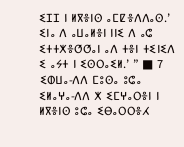ⵉⵊⵊ ⵏ ⵍⴳⴻⵏⵙ ⴰⵎⵇⴻⴷⴷⴰⵙ.’ ⵉⵏⴰ ⴷ ⴰⵡⴰⵍⴻⵏ ⵏⵏⵉ ⴷ ⴰⵛ ⵉⵜⵜⵅⴻⵚⵚⴰⵏ ⴰⴷ ⵜⴻⵏ ⵜⵉⵏⵉⴷ ⵉ ⴰⵢⵜ ⵏ ⵉⵙⵔⴰⵉⵍ.’ ” ■ 7 ⵉⵀⵡⴰ-ⴷⴷ ⵎⵓⵙⴰ ⵓⵛⴰ ⵉⵍⴰⵖⴰ-ⴷⴷ ⵅ ⵉⵎⵖⴰⵔⴻⵏ ⵏ ⵍⴳⴻⵏⵙ ⵓⵛⴰ ⵉⴱⴰⵔⵔⴻⵃ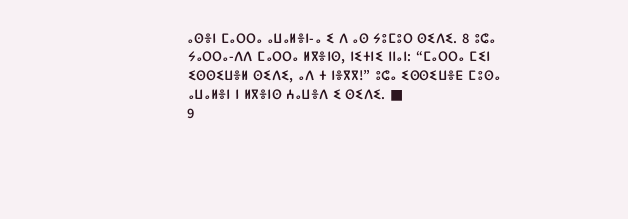ⴰⵙⴻⵏ ⵎⴰⵔⵔⴰ ⴰⵡⴰⵍⴻⵏ-ⴰ ⵉ ⴷ ⴰⵙ ⵢⵓⵎⵓⵔ ⵙⵉⴷⵉ. 8 ⵓⵛⴰ ⵢⴰⵔⵔⴰ-ⴷⴷ ⵎⴰⵔⵔⴰ ⵍⴳⴻⵏⵙ, ⵏⵉⵜⵏⵉ ⵏⵏⴰⵏ: “ⵎⴰⵔⵔⴰ ⵎⵉⵏ ⵉⵙⵙⵉⵡⴻⵍ ⵙⵉⴷⵉ, ⴰⴷ ⵜ ⵏⴻⴳⴳ!” ⵓⵛⴰ ⵉⵙⵙⵉⵡⴻⴹ ⵎⵓⵙⴰ ⴰⵡⴰⵍⴻⵏ ⵏ ⵍⴳⴻⵏⵙ ⵄⴰⵡⴻⴷ ⵉ ⵙⵉⴷⵉ. ■
9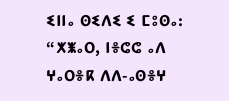ⵉⵏⵏⴰ ⵙⵉⴷⵉ ⵉ ⵎⵓⵙⴰ: “ⵅⵥⴰⵔ, ⵏⴻⵛⵛ ⴰⴷ ⵖⴰⵔⴻⴽ ⴷⴷ-ⴰⵙⴻⵖ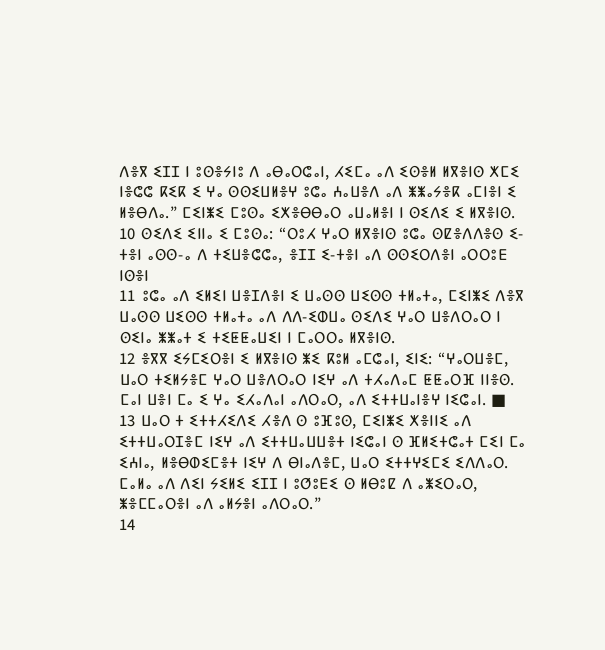ⴷⴻⴳ ⵉⵊⵊ ⵏ ⵓⵙⴻⵢⵏⵓ ⴷ ⴰⴱⴰⵔⵛⴰⵏ, ⵃⵉⵎⴰ ⴰⴷ ⵉⵙⴻⵍ ⵍⴳⴻⵏⵙ ⵅⵎⵉ ⵏⴻⵛⵛ ⴽⵉⴽ ⵉ ⵖⴰ ⵙⵙⵉⵡⵍⴻⵖ ⵓⵛⴰ ⵄⴰⵡⴻⴷ ⴰⴷ ⵥⵥⴰⵢⴻⴽ ⴰⵎⵏⴻⵏ ⵉ ⵍⴻⴱⴷⴰ.” ⵎⵉⵏⵥⵉ ⵎⵓⵙⴰ ⵉⵅⴻⴱⴱⴰⵔ ⴰⵡⴰⵍⴻⵏ ⵏ ⵙⵉⴷⵉ ⵉ ⵍⴳⴻⵏⵙ.
10 ⵙⵉⴷⵉ ⵉⵏⵏⴰ ⵉ ⵎⵓⵙⴰ: “ⵔⵓⵃ ⵖⴰⵔ ⵍⴳⴻⵏⵙ ⵓⵛⴰ ⵙⵇⴻⴷⴷⴻⵙ ⵉ-ⵜⴻⵏ ⴰⵙⵙ-ⴰ ⴷ ⵜⵉⵡⴻⵛⵛⴰ, ⴻⵊⵊ ⵉ-ⵜⴻⵏ ⴰⴷ ⵙⵙⵉⵔⴷⴻⵏ ⴰⵔⵔⵓⴹ ⵏⵙⴻⵏ
11 ⵓⵛⴰ ⴰⴷ ⵉⵍⵉⵏ ⵡⴻⵊⴷⴻⵏ ⵉ ⵡⴰⵙⵙ ⵡⵉⵙⵙ ⵜⵍⴰⵜⴰ, ⵎⵉⵏⵥⵉ ⴷⴻⴳ ⵡⴰⵙⵙ ⵡⵉⵙⵙ ⵜⵍⴰⵜⴰ ⴰⴷ ⴷⴷ-ⵉⵀⵡⴰ ⵙⵉⴷⵉ ⵖⴰⵔ ⵡⴻⴷⵔⴰⵔ ⵏ ⵙⵉⵏⴰ ⵥⵥⴰⵜ ⵉ ⵜⵉⵟⵟⴰⵡⵉⵏ ⵏ ⵎⴰⵔⵔⴰ ⵍⴳⴻⵏⵙ.
12 ⴻⴳⴳ ⵉⵢⵎⵉⵔⴻⵏ ⵉ ⵍⴳⴻⵏⵙ ⵥⵉ ⴽⵓⵍ ⴰⵎⵛⴰⵏ, ⵉⵏⵉ: “ⵖⴰⵔⵡⴻⵎ, ⵡⴰⵔ ⵜⵉⵍⵢⴻⵎ ⵖⴰⵔ ⵡⴻⴷⵔⴰⵔ ⵏⵉⵖ ⴰⴷ ⵜⵃⴰⴷⴰⵎ ⵟⵟⴰⵔⴼ ⵏⵏⴻⵙ. ⵎⴰⵏ ⵡⴻⵏ ⵎⴰ ⵉ ⵖⴰ ⵉⵃⴰⴷⴰⵏ ⴰⴷⵔⴰⵔ, ⴰⴷ ⵉⵜⵜⵡⴰⵏⴻⵖ ⵏⵉⵛⴰⵏ. ■
13 ⵡⴰⵔ ⵜ ⵉⵜⵜⵃⵉⴷⵉ ⵃⴻⴷ ⵙ ⵓⴼⵓⵙ, ⵎⵉⵏⵥⵉ ⵅⴻⵏⵏⵉ ⴰⴷ ⵉⵜⵜⵡⴰⵔⵊⴻⵎ ⵏⵉⵖ ⴰⴷ ⵉⵜⵜⵡⴰⵡⵡⴻⵜ ⵏⵉⵛⴰⵏ ⵙ ⴼⵍⵉⵜⵛⴰⵜ ⵎⵉⵏ ⵎⴰ ⵉⵄⵏⴰ, ⵍⴻⴱⵀⵉⵎⴻⵜ ⵏⵉⵖ ⴷ ⴱⵏⴰⴷⴻⵎ, ⵡⴰⵔ ⵉⵜⵜⵖⵉⵎⵉ ⵉⴷⴷⴰⵔ. ⵎⴰⵍⴰ ⴰⴷ ⴷⵉⵏ ⵢⵉⵍⵉ ⵉⵊⵊ ⵏ ⵓⵚⵓⴹⵉ ⵙ ⵍⴱⵓⵇ ⴷ ⴰⵥⵉⵔⴰⵔ, ⵥⴻⵎⵎⴰⵔⴻⵏ ⴰⴷ ⴰⵍⵢⴻⵏ ⴰⴷⵔⴰⵔ.”
14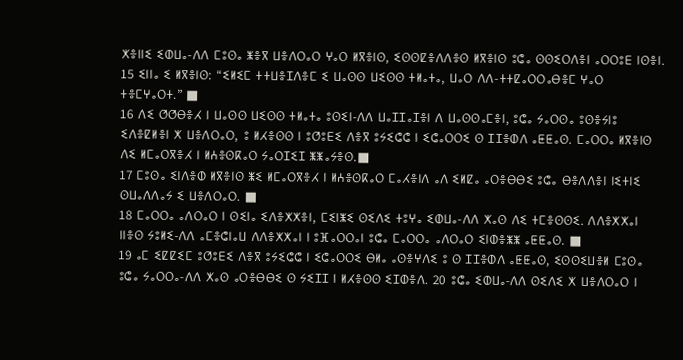ⵅⴻⵏⵏⵉ ⵉⵀⵡⴰ-ⴷⴷ ⵎⵓⵙⴰ ⵥⴻⴳ ⵡⴻⴷⵔⴰⵔ ⵖⴰⵔ ⵍⴳⴻⵏⵙ, ⵉⵙⵙⵇⴻⴷⴷⴻⵙ ⵍⴳⴻⵏⵙ ⵓⵛⴰ ⵙⵙⵉⵔⴷⴻⵏ ⴰⵔⵔⵓⴹ ⵏⵙⴻⵏ.
15 ⵉⵏⵏⴰ ⵉ ⵍⴳⴻⵏⵙ: “ⵉⵍⵉⵎ ⵜⵜⵡⴻⵊⴷⴻⵎ ⵉ ⵡⴰⵙⵙ ⵡⵉⵙⵙ ⵜⵍⴰⵜⴰ, ⵡⴰⵔ ⴷⴷ-ⵜⵜⵇⴰⵔⵔⴰⴱⴻⵎ ⵖⴰⵔ ⵜⴻⵎⵖⴰⵔⵜ.” ■
16 ⴷⵉ ⵚⵚⴱⴻⵃ ⵏ ⵡⴰⵙⵙ ⵡⵉⵙⵙ ⵜⵍⴰⵜⴰ ⵓⵙⵉⵏ-ⴷⴷ ⵡⴰⵊⵊⴰⵊⴻⵏ ⴷ ⵡⴰⵙⵙⴰⵎⴻⵏ, ⵓⵛⴰ ⵢⴰⵔⵙⴰ ⵓⵙⴻⵢⵏⵓ ⵉⴷⴻⵇⵍⴻⵏ ⵅ ⵡⴻⴷⵔⴰⵔ, ⵓ ⵍⵃⴻⵙⵙ ⵏ ⵓⵚⵓⴹⵉ ⴷⴻⴳ ⵓⵢⵉⵛⵛ ⵏ ⵉⵛⴰⵔⵔⵉ ⵙ ⵊⵊⴻⵀⴷ ⴰⵟⵟⴰⵙ. ⵎⴰⵔⵔⴰ ⵍⴳⴻⵏⵙ ⴷⵉ ⵍⵎⴰⵔⴳⴻⵃ ⵏ ⵍⵄⴻⵙⴽⴰⵔ ⵢⴰⵔⵊⵉⵊ ⵥⵥⴰⵢⴻⵙ.■
17 ⵎⵓⵙⴰ ⵉⵏⴷⴻⵀ ⵍⴳⴻⵏⵙ ⵥⵉ ⵍⵎⴰⵔⴳⴻⵃ ⵏ ⵍⵄⴻⵙⴽⴰⵔ ⵎⴰⵃⴻⵏⴷ ⴰⴷ ⵉⵍⵇⴰ ⴰⵔⴻⴱⴱⵉ ⵓⵛⴰ ⴱⴻⴷⴷⴻⵏ ⵏⵉⵜⵏⵉ ⵙⵡⴰⴷⴷⴰⵢ ⵉ ⵡⴻⴷⵔⴰⵔ. ■
18 ⵎⴰⵔⵔⴰ ⴰⴷⵔⴰⵔ ⵏ ⵙⵉⵏⴰ ⵉⴷⴻⵅⵅⴻⵏ, ⵎⵉⵏⵥⵉ ⵙⵉⴷⵉ ⵜⵓⵖⴰ ⵉⵀⵡⴰ-ⴷⴷ ⵅⴰⵙ ⴷⵉ ⵜⵎⴻⵙⵙⵉ. ⴷⴷⴻⵅⵅⴰⵏ ⵏⵏⴻⵙ ⵢⵓⵍⵉ-ⴷⴷ ⴰⵎⴻⵛⵏⴰⵡ ⴷⴷⴻⵅⵅⴰⵏ ⵏ ⵓⴼⴰⵔⵔⴰⵏ ⵓⵛⴰ ⵎⴰⵔⵔⴰ ⴰⴷⵔⴰⵔ ⵉⵏⵀⴻⵥⵥ ⴰⵟⵟⴰⵙ. ■
19 ⴰⵎ ⵉⵇⵇⵉⵎ ⵓⵚⵓⴹⵉ ⴷⴻⴳ ⵓⵢⵉⵛⵛ ⵏ ⵉⵛⴰⵔⵔⵉ ⴱⵍⴰ ⴰⵙⴻⵖⴷⵉ ⵓ ⵙ ⵊⵊⴻⵀⴷ ⴰⵟⵟⴰⵙ, ⵉⵙⵙⵉⵡⴻⵍ ⵎⵓⵙⴰ ⵓⵛⴰ ⵢⴰⵔⵔⴰ-ⴷⴷ ⵅⴰⵙ ⴰⵔⴻⴱⴱⵉ ⵙ ⵢⵉⵊⵊ ⵏ ⵍⵃⴻⵙⵙ ⵉⵊⵀⴻⴷ. 20 ⵓⵛⴰ ⵉⵀⵡⴰ-ⴷⴷ ⵙⵉⴷⵉ ⵅ ⵡⴻⴷⵔⴰⵔ ⵏ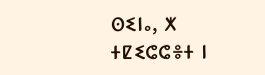ⵙⵉⵏⴰ, ⵅ ⵜⵇⵉⵛⵛⴻⵜ ⵏ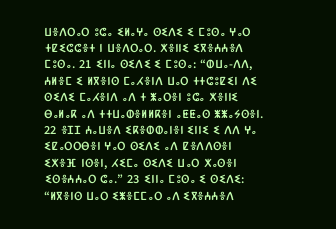ⵡⴻⴷⵔⴰⵔ ⵓⵛⴰ ⵉⵍⴰⵖⴰ ⵙⵉⴷⵉ ⵉ ⵎⵓⵙⴰ ⵖⴰⵔ ⵜⵇⵉⵛⵛⴻⵜ ⵏ ⵡⴻⴷⵔⴰⵔ. ⵅⴻⵏⵏⵉ ⵉⴳⴻⵄⵄⴻⴷ ⵎⵓⵙⴰ. 21 ⵉⵏⵏⴰ ⵙⵉⴷⵉ ⵉ ⵎⵓⵙⴰ: “ⵀⵡⴰ-ⴷⴷ, ⵄⵍⴻⵎ ⵉ ⵍⴳⴻⵏⵙ ⵎⴰⵃⴻⵏⴷ ⵡⴰⵔ ⵜⵜⵛⵓⵇⵉⵏ ⴷⵉ ⵙⵉⴷⵉ ⵎⴰⵃⴻⵏⴷ ⴰⴷ ⵜ ⵥⴰⵔⴻⵏ ⵓⵛⴰ ⵅⴻⵏⵏⵉ ⴱⴰⵍⴰⴽ ⴰⴷ ⵜⵜⵡⴰⵀⴻⵍⵍⴽⴻⵏ ⴰⵟⵟⴰⵙ ⵥⵥⴰⵢⵙⴻⵏ. 22 ⴻⵊⵊ ⵄⴰⵡⴻⴷ ⵉⴽⴻⵀⵀⴰⵏⴻⵏ ⵉⵏⵏⵉ ⵉ ⴷⴷ ⵖⴰ ⵉⵇⴰⵔⵔⴱⴻⵏ ⵖⴰⵔ ⵙⵉⴷⵉ ⴰⴷ ⵇⴻⴷⴷⵙⴻⵏ ⵉⵅⴻⴼ ⵏⵙⴻⵏ, ⵃⵉⵎⴰ ⵙⵉⴷⵉ ⵡⴰⵔ ⵅⴰⵙⴻⵏ ⵉⵙⴻⵄⵄⴰⵔ ⵛⴰ.” 23 ⵉⵏⵏⴰ ⵎⵓⵙⴰ ⵉ ⵙⵉⴷⵉ: “ⵍⴳⴻⵏⵙ ⵡⴰⵔ ⵉⵥⴻⵎⵎⴰⵔ ⴰⴷ ⵉⴳⴻⵄⵄⴻⴷ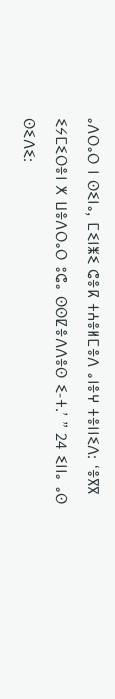ⴰⴷⵔⴰⵔ ⵏ ⵙⵉⵏⴰ, ⵎⵉⵏⵥⵉ ⵛⴻⴽ ⵜⵄⴻⵍⵎⴻⴷ ⴰⵏⴻⵖ ⵜⴻⵏⵏⵉⴷ: ‘ⴻⴳⴳ ⵉⵢⵎⵉⵔⴻⵏ ⵅ ⵡⴻⴷⵔⴰⵔ ⵓⵛⴰ ⵙⵙⵇⴻⴷⴷⴻⵙ ⵉ-ⵜ.’ ” 24 ⵉⵏⵏⴰ ⴰⵙ ⵙⵉⴷⵉ: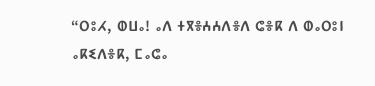“ⵔⵓⵃ, ⵀⵡⴰ! ⴰⴷ ⵜⴳⴻⵄⵄⴷⴻⴷ ⵛⴻⴽ ⴷ ⵀⴰⵔⵓⵏ ⴰⴽⵉⴷⴻⴽ, ⵎⴰⵛⴰ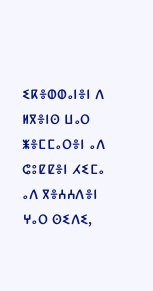ⵉⴽⴻⵀⵀⴰⵏⴻⵏ ⴷ ⵍⴳⴻⵏⵙ ⵡⴰⵔ ⵥⴻⵎⵎⴰⵔⴻⵏ ⴰⴷ ⵛⵓⵇⵇⴻⵏ ⵃⵉⵎⴰ ⴰⴷ ⴳⴻⵄⵄⴷⴻⵏ ⵖⴰⵔ ⵙⵉⴷⵉ,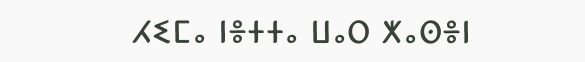ⵃⵉⵎⴰ ⵏⴻⵜⵜⴰ ⵡⴰⵔ ⵅⴰⵙⴻⵏ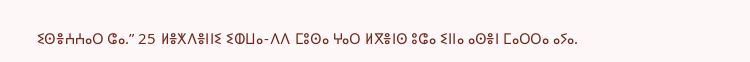ⵉⵙⴻⵄⵄⴰⵔ ⵛⴰ.” 25 ⵍⴻⵅⴷⴻⵏⵏⵉ ⵉⵀⵡⴰ-ⴷⴷ ⵎⵓⵙⴰ ⵖⴰⵔ ⵍⴳⴻⵏⵙ ⵓⵛⴰ ⵉⵏⵏⴰ ⴰⵙⴻⵏ ⵎⴰⵔⵔⴰ ⴰⵢⴰ.